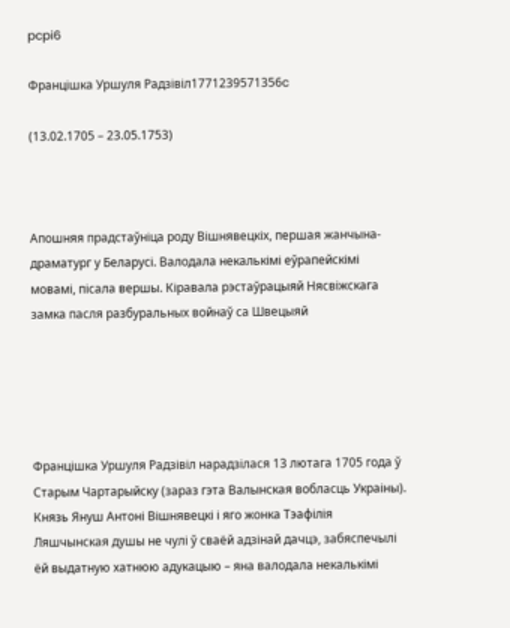pcpi6

Францішка Уршуля Радзівіл1771239571356c

(13.02.1705 – 23.05.1753)



Апошняя прадстаўніца роду Вішнявецкіх, першая жанчына-драматург у Беларусі. Валодала некалькімі еўрапейскімі мовамі, пісала вершы. Кіравала рэстаўрацыяй Нясвіжскага замка пасля разбуральных войнаў са Швецыяй





Францішка Уршуля Радзівіл нарадзілася 13 лютага 1705 года ў Старым Чартарыйску (зараз гэта Валынская вобласць Украіны). Князь Януш Антоні Вішнявецкі і яго жонка Тэафілія Ляшчынская душы не чулі ў сваёй адзінай дачцэ, забяспечылі ёй выдатную хатнюю адукацыю – яна валодала некалькімі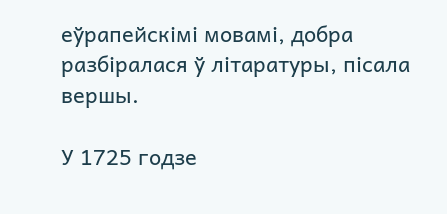еўрапейскімі мовамі, добра разбіралася ў літаратуры, пісала вершы.

У 1725 годзе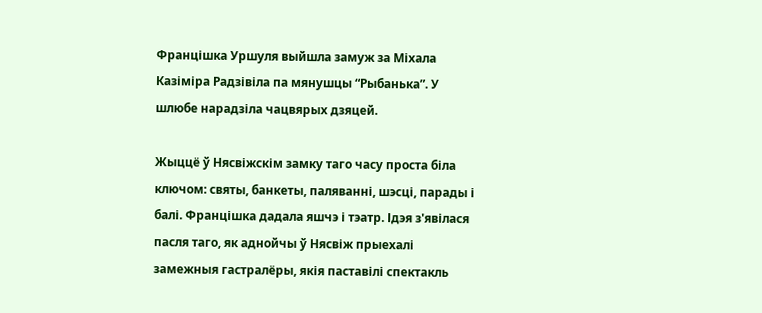Францішка Уршуля выйшла замуж за Міхала Казіміра Радзівіла па мянушцы “Рыбанька”. У шлюбе нарадзіла чацвярых дзяцей.

Жыццё ў Нясвіжскім замку таго часу проста біла ключом: святы, банкеты, паляванні, шэсці, парады і балі. Францішка дадала яшчэ і тэатр. Ідэя з'явілася пасля таго, як аднойчы ў Нясвіж прыехалі замежныя гастралёры, якія паставілі спектакль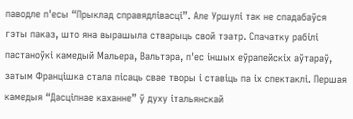паводле п'есы “Прыклад справядлівасці”. Але Уршулі так не спадабаўся гэты паказ, што яна вырашыла стварыць свой тэатр. Спачатку рабілі пастаноўкі камедый Мальера, Вальтэра, п'ес іншых еўрапейскіх аўтараў, затым Францішка стала пісаць свае творы і ставіць па іх спектаклі. Першая камедыя “Дасцiпнае каханне” ў духу італьянскай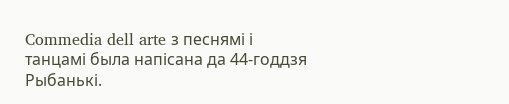Commedia dell arte з песнямі і танцамі была напісана да 44-годдзя Рыбанькі.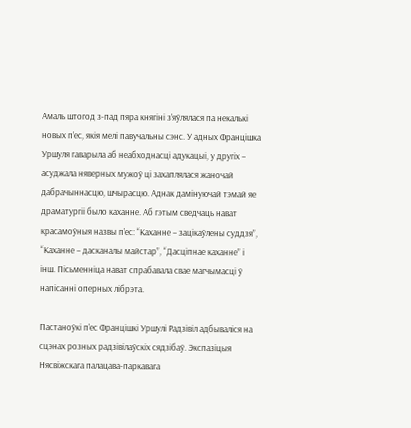Амаль штогод з-пад пяра княгіні з’яўлялася па некалькі новых п’ес, якія мелі павучальны сэнс. У адных Францішка Уршуля гаварыла аб неабходнасці адукацыі, у другіх – асуджала няверных мужоў ці захаплялася жаночай дабрачыннасцю, шчырасцю. Аднак дамінуючай тэмай яе драматургіі было каханне. Аб гэтым сведчаць нават красамоўныя назвы п’ес: “Каханне – зацікаўлены суддзя”, “Каханне – дасканалы майстар”, “Дасціпнае каханне” і інш. Пісьменніца нават спрабавала свае магчымасці ў напісанні оперных лібрэта.

Пастаноўкі п’ес Францішкі Уршулі Радзівіл адбываліся на сцэнах розных радзівілаўскіх сядзібаў. Экспазіцыя Нясвіжскага палацава-паркавага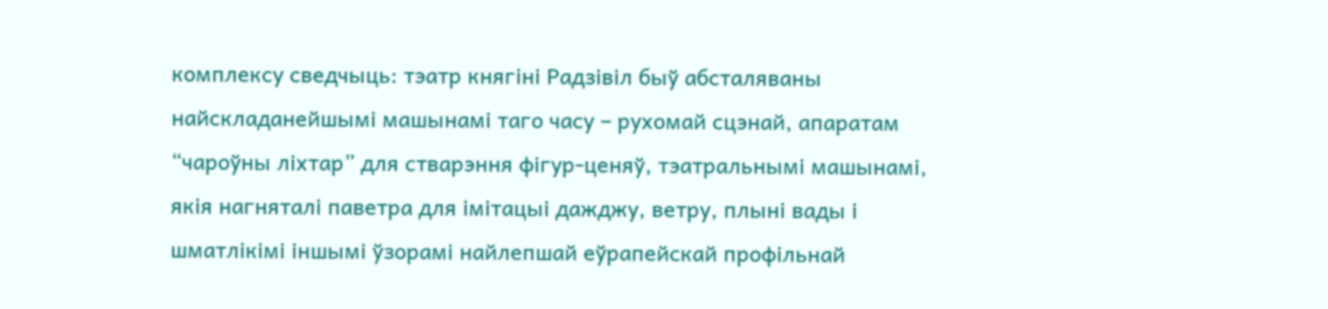комплексу сведчыць: тэатр княгіні Радзівіл быў абсталяваны найскладанейшымі машынамі таго часу – рухомай сцэнай, апаратам “чароўны ліхтар” для стварэння фігур-ценяў, тэатральнымі машынамі, якія нагняталі паветра для імітацыі дажджу, ветру, плыні вады і шматлікімі іншымі ўзорамі найлепшай еўрапейскай профільнай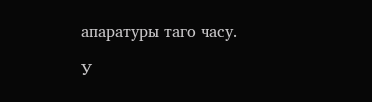апаратуры таго часу.

У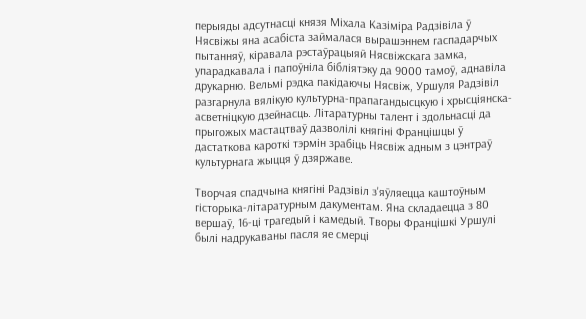перыяды адсутнасці князя Міхала Казіміра Радзівіла ў Нясвіжы яна асабіста займалася вырашэннем гаспадарчых пытанняў, кіравала рэстаўрацыяй Нясвіжскага замка, упарадкавала і папоўніла бібліятэку да 9000 тамоў, аднавіла друкарню. Вельмі рэдка пакідаючы Нясвіж, Уршуля Радзівіл разгарнула вялікую культурна-прапагандысцкую і хрысціянска-асветніцкую дзейнасць. Літаратурны талент і здольнасці да прыгожых мастацтваў дазволілі княгіні Францішцы ў дастаткова кароткі тэрмін зрабіць Нясвіж адным з цэнтраў культурнага жыцця ў дзяржаве.

Творчая спадчына княгіні Радзівіл з'яўляецца каштоўным гісторыка-літаратурным дакументам. Яна складаецца з 80 вершаў, 16-ці трагедый і камедый. Творы Францішкі Уршулі былі надрукаваны пасля яе смерці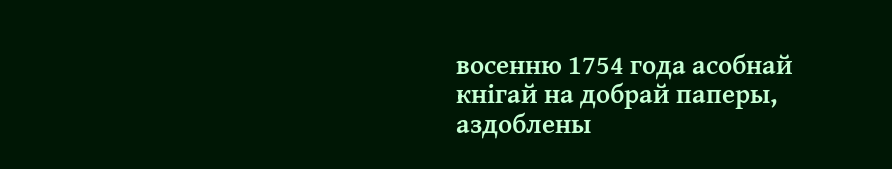восенню 1754 года асобнай кнігай на добрай паперы, аздоблены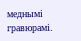меднымі гравюрамі.